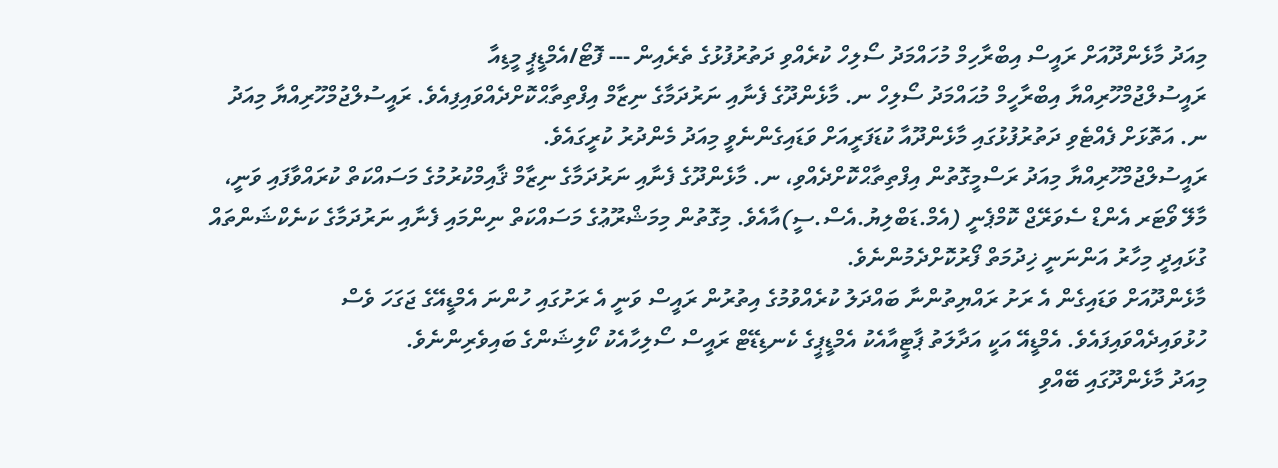މިއަދު މާޅެންދޫއަށް ރައީސް އިބްރާހިމް މުހައްމަދު ސޯލިހް ކުރެއްވި ދަތުރުފުޅުގެ ތެރެއިން --- ފޮޓޯ/އެމްޑީޕީ މީޑިއާ
ރައީސުލްޖުމްހޫރިއްޔާ އިބްރާހީމް މުޙައްމަދު ސޯލިހް ނ. މާޅެންދޫގެ ފެނާއި ނަރުދަމާގެ ނިޒާމް އިފްތިތާޙްކޮށްދެއްވައިފިއެވެ. ރައީސުލްޖުމްހޫރިއްޔާ މިއަދު ނ. އަތޮޅަށް ފެއްޓެވި ދަތުރުފުޅުގައި މާޅެންދޫއާ ކުޑަފަރީއަށް ވަޑައިގެންނެވީ މިއަދު މެންދުރު ކުރީގައެވެ.
ރައީސުލްޖުމްހޫރިއްޔާ މިއަދު ރަސްމީގޮތުން އިފްތިތާޙްކޮށްދެއްވި، ނ. މާޅެންދޫގެ ފެނާއި ނަރުދަމާގެ ނިޒާމް ޤާއިމްކުރުމުގެ މަސައްކަތް ކުރައްވާފައި ވަނީ، މާލޭ ވޯޓަރ އެންޑް ސެވަރޭޖް ކޮމްޕެނީ (އެމް.ޑަބްލިޔު.އެސް.ސީ)އާއެވެ. މިގޮތުން މިމަޝްރޫޢުގެ މަސައްކަތް ނިންމައި ފެނާއި ނަރުދަމާގެ ކަނެކްޝަންތައް ގުޅައިދީ މިހާރު އަންނަނީ ޚިދުމަތް ފޯރުކޮށްދެމުންނެވެ.
މާޅެންދޫއަށް ވަޑައިގެން އެ ރަށު ރައްޔިތުންނާ ބައްދަލު ކުރެއްވުމުގެ އިތުރުން ރައީސް ވަނީ އެ ރަށުގައި ހުންނަ އެމްޑީއޭގެ ޖަގަހަ ވެސް ހުޅުވައިދެއްވައިފައެވެ. އެމްޑީއޭ އަކީ އަދާލަތު ޕާޓީއާއެކު އެމްޑީޕީގެ ކެނޑިޑޭޓް ރައީސް ސޯލިހާއެކު ކޯލިޝަންގެ ބައިވެރިންނެވެ.
މިއަދު މާޅެންދޫގައި ބޭއްވި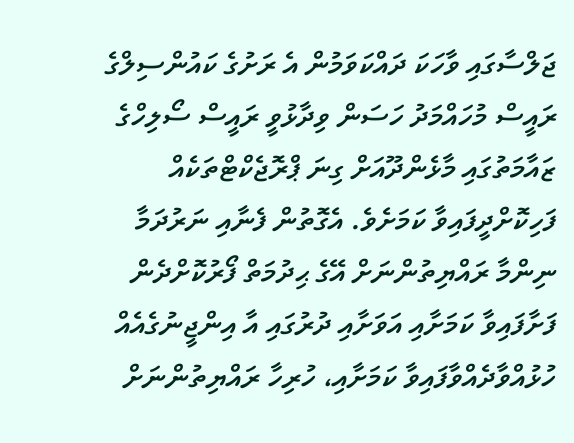ޖަލްސާގައި ވާހަކަ ދައްކަވަމުން އެ ރަށުގެ ކައުންސިލްގެ ރައީސް މުހައްމަދު ހަސަން ވިދާޅުވީ ރައީސް ސޯލިހްގެ ޒައާމަތުގައި މާޅެންދޫއަށް ގިނަ ޕްރޮޖެކްޓްތަކެއް ފަހިކޮށްދީފައިވާ ކަމަށެވެ. އެގޮތުން ފެނާއި ނަރުދަމާ ނިންމާ ރައްޔިތުންނަށް އޭގެ ޙިދުމަތް ފޯރުކޮށްދެން ފަށާފައިވާ ކަމަށާއި އަވަށާއި ދުރުގައި އާ އިންޖީނުގެއެއް ހުޅުއްވާދެއްވާފައިވާ ކަމަށާއި، ހުރިހާ ރައްޔިތުންނަށް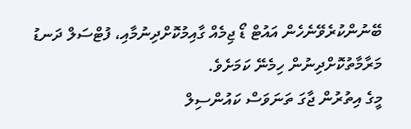ބޭނުންކުރެވޭނެހެން އައުޓް ޑޯ ޖިމެއް ގާއިމުކޮށްދިނުމާއި، ފުޓްސަލް ދަނޑު މަރާމާތުކޮށްދިނުން ހިމެނޭ ކަމަށެވެ.
މީގެ އިތުރުން ޖާގަ ތަނަވަސް ކައުންސިލް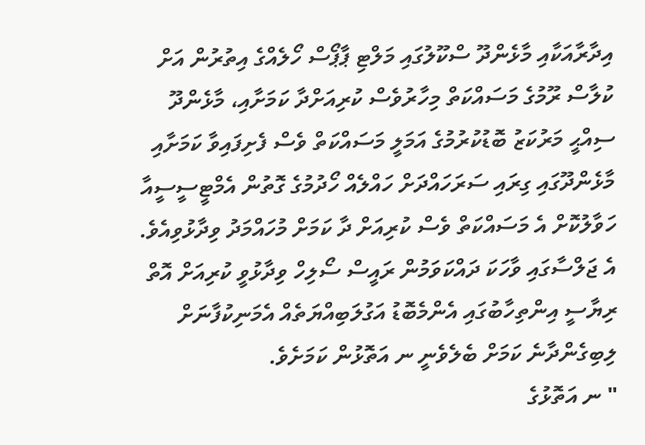އިދާރާއަކާއި މާޅެންދޫ ސްކޫލުގައި މަލްޓި ޕާޕޯސް ހޯލެއްގެ އިތުރުން އަށް ކުލާސް ރޫމުގެ މަސައްކަތް މިހާރުވެސް ކުރިއަށްދާ ކަމަށާއި، މާޅެންދޫ ސިއްޙީ މަރުކަޒު ބޮޑުކުރުމުގެ އަމަލީ މަސައްކަތް ވެސް ފެށިފައިވާ ކަމަށާއި މާޅެންދޫގައި ގިރައި ސަރަހައްދަށް ހައްލެއް ހޯދުމުގެ ގޮތުން އެމްޓީސީސީއާ ހަވާލުކޮށް އެ މަސައްކަތް ވެސް ކުރިއަށް ދާ ކަމަށް މުހައްމަދު ވިދާޅުވިއެވެ.
އެ ޖަލްސާގައި ވާހަކަ ދައްކަވަމުން ރައީސް ސޯލިހް ވިދާޅުވީ ކުރިއަށް އޮތް ރިޔާސީ އިންތިހާބުގައި އެންމެބޮޑު އަގުލަބިއްޔަތެއް އެމަނިކުފާނަށް ލިބިގެންދާނެ ކަމަށް ބެލެވެނީ ނ އަތޮޅުން ކަމަށެވެ.
" ނ އަތޮޅުގެ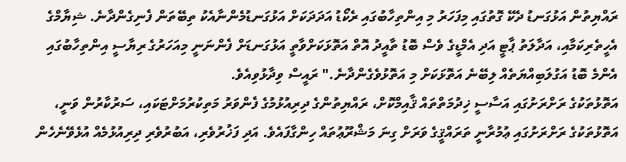ރައްޔިތުން އަޅުގަނޑު ދެކޭ ގޮތުގައި މިފަހަރު މި އިންތިހާބުގައި ރެކޯޑު އަދަދަކަށް އަޅުގަނޑުމެންނާއެކު ތިބޭތަން ފެނިގެންދާނެ. ޝިޔާމްގެ އެހީތެރިކަމާއި، އަދާލަތު ޕާޓީ އަދި އެމްޑީގެ ވެސް ބޮޑު ތާއީދު އޮތް އަތޮޅަކަށްވާތީ އަޅުގަނޑަށް ފެންނަނީ މިއަހަރުގެ ރިޔާސީ އިންތިހާބުގައި އެންމެ ބޮޑު އަގުލަބިއްޔަތެއް ލިބޭނެ އަތޮޅަކަށް މި އަތޮޅުވެގެންދާނެ." ރައީސް ވިދާޅުވިއެވެ.
އަތޮޅުތަކުގެ ރަށްރަށުގައި އަސާސީ ޚިދުމަތްތައް ޤާއިމްކޮށް، ރައްޔިތުންގެ ދިރިއުޅުމުގެ ފެންވަރު މަތިކުރުމަށްޓަކައި، ސަރުކާރުން ވަނީ، އަތޮޅުތަކުގެ ރަށްރަށުގައި ޢުމުރާނީ ތަރައްޤީގެ ވަރަށް ގިނަ މަޝްރޫޢުތައް ހިންގާފައެވެ. އަދި ފަޚުރުވެރި، އަބުރުވެރި ދިރިއުޅުމެއް އުޅެވޭނެހެން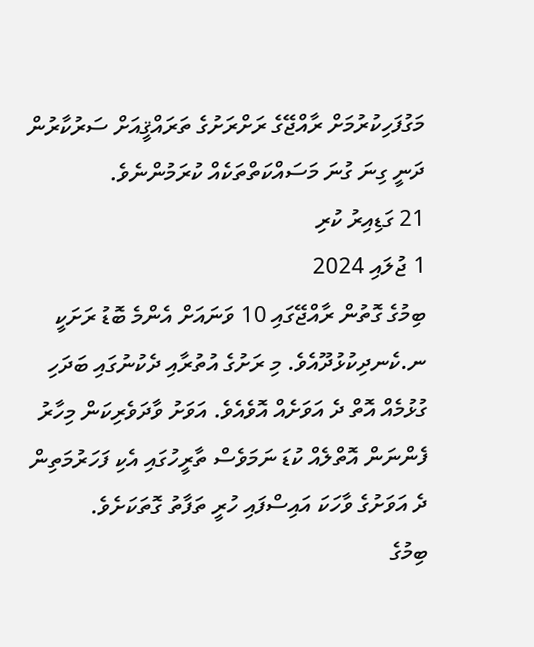މަގުފަހިކުރުމަށް ރާއްޖޭގެ ރަށްރަށުގެ ތަރައްޤީއަށް ސަރުކާރުން ދަނީ ގިނަ ގުނަ މަސައްކަތްތަކެއް ކުރަމުންނެވެ.
21 ގަޑިއިރު ކުރި
1 ޖުލައި 2024
ބިމުގެ ގޮތުން ރާއްޖޭގައި 10 ވަނައަށް އެންމެ ބޮޑު ރަށަކީ ނ.ކެނދިކުޅުދޫއެވެ. މި ރަށުގެ އުތުރާއި ދެކުނުގައި ބަދަހި ގުޅުމެއް އޮތް ދެ އަވަށެއް އޮވެއެވެ. އަވަށު ވާދަވެރިކަން މިހާރު ފެންނަން އޮތްލެއް ކުޑަ ނަމަވެސް ތާރީހުގައި އެކި ފަހަރުމަތިން ދެ އަވަށުގެ ވާހަކަ އައިސްފައި ހުރީ ތަފާތު ގޮތަކަށެވެ.
ބިމުގެ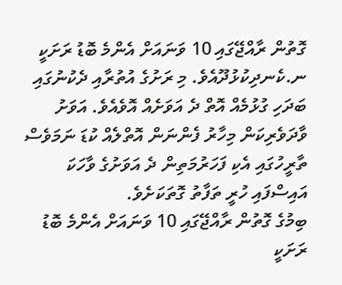ގޮތުން ރާއްޖޭގައި 10 ވަނައަށް އެންމެ ބޮޑު ރަށަކީ ނ.ކެނދިކުޅުދޫއެވެ. މި ރަށުގެ އުތުރާއި ދެކުނުގައި ބަދަހި ގުޅުމެއް އޮތް ދެ އަވަށެއް އޮވެއެވެ. އަވަށު ވާދަވެރިކަން މިހާރު ފެންނަން އޮތްލެއް ކުޑަ ނަމަވެސް ތާރީހުގައި އެކި ފަހަރުމަތިން ދެ އަވަށުގެ ވާހަކަ އައިސްފައި ހުރީ ތަފާތު ގޮތަކަށެވެ.
ބިމުގެ ގޮތުން ރާއްޖޭގައި 10 ވަނައަށް އެންމެ ބޮޑު ރަށަކީ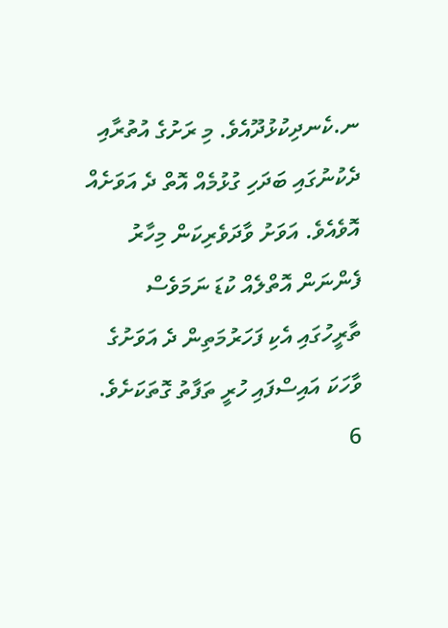ނ.ކެނދިކުޅުދޫއެވެ. މި ރަށުގެ އުތުރާއި ދެކުނުގައި ބަދަހި ގުޅުމެއް އޮތް ދެ އަވަށެއް އޮވެއެވެ. އަވަށު ވާދަވެރިކަން މިހާރު ފެންނަން އޮތްލެއް ކުޑަ ނަމަވެސް ތާރީހުގައި އެކި ފަހަރުމަތިން ދެ އަވަށުގެ ވާހަކަ އައިސްފައި ހުރީ ތަފާތު ގޮތަކަށެވެ.
6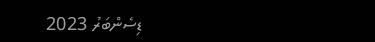ޑިސެންބަރު 2023